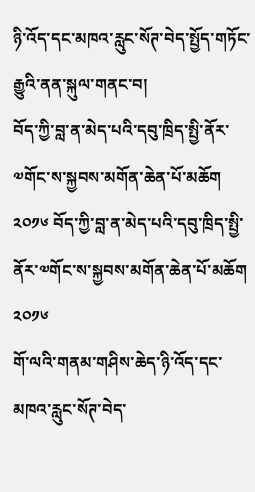ཉི་འོད་དང་མཁའ་རླུང་སོཊ་བེད་སྤྱོད་གཏོང་རྒྱུའི་ནན་སྐུལ་གནང་བ།
བོད་ཀྱི་བླ་ན་མེད་པའི་དབུ་ཁྲིད་སྤྱི་ནོར་༧གོང་ས་སྐྱབས་མགོན་ཆེན་པོ་མཆོག ༢༠༡༦ བོད་ཀྱི་བླ་ན་མེད་པའི་དབུ་ཁྲིད་སྤྱི་ནོར་༧གོང་ས་སྐྱབས་མགོན་ཆེན་པོ་མཆོག ༢༠༡༦
གོ་ལའི་གནམ་གཤིས་ཆེད་ཉི་འོད་དང་མཁའ་རླུང་སོཊ་བེད་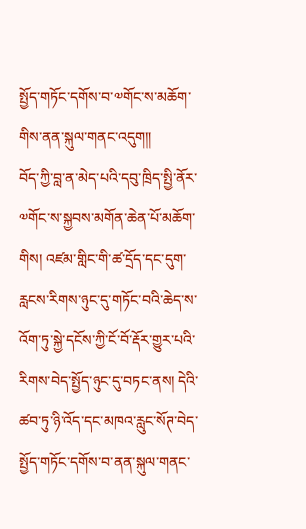སྤྱོད་གཏོང་དགོས་བ་༧གོང་ས་མཆོག་གིས་ནན་སྐུལ་གནང་འདུག༎
བོད་ཀྱི་བླ་ན་མེད་པའི་དབུ་ཁྲིད་སྤྱི་ནོར་༧གོང་ས་སྐྱབས་མགོན་ཆེན་པོ་མཆོག་གིས། འཛམ་གླིང་གི་ཚ་དྲོད་དང་དུག་རླངས་རིགས་ཉུང་དུ་གཏོང་བའི་ཆེད་ས་འོག་ཏུ་སྐྱེ་དངོས་ཀྱི་ངོ་བོ་རྡོར་གྱུར་པའི་རིགས་བེད་སྤྱོད་ཉུང་དུ་བཏང་ནས། དེའི་ཚབ་ཏུ་ཉི་འོད་དང་མཁའ་རླུང་སོཊ་བེད་སྤྱོད་གཏོང་དགོས་བ་ནན་སྐུལ་གནང་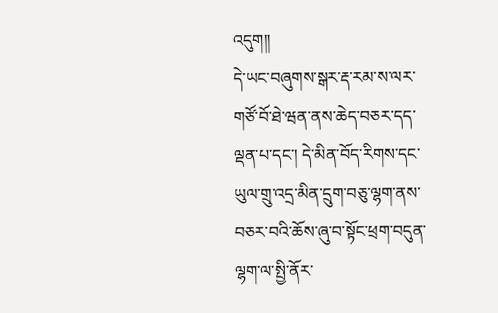འདུག༎
དེ་ཡང་བཞུགས་སྒར་རྡ་རམ་ས་ལར་གཙོ་བོ་ཐེ་ཝན་ནས་ཆེད་བཅར་དད་ལྡན་པ་དང་། དེ་མིན་བོད་རིགས་དང་ཡུལ་གྲུ་འདྲ་མིན་དྲུག་བཅུ་ལྷག་ནས་བཅར་བའི་ཆོས་ཞུ་བ་སྟོང་ཕྲག་བདུན་ལྷག་ལ་སྤྱི་ནོར་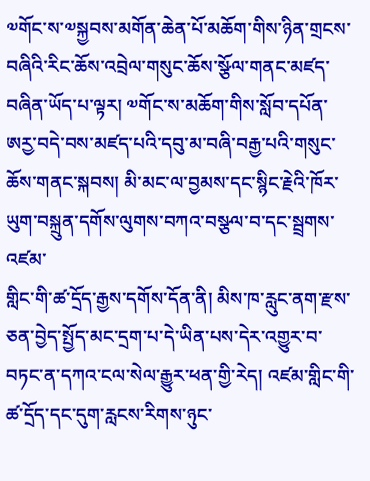༧གོང་ས་༧སྐྱབས་མགོན་ཆེན་པོ་མཆོག་གིས་ཉིན་གྲངས་བཞིའི་རིང་ཆོས་འབྲེལ་གསུང་ཆོས་སྩོལ་གནང་མཛད་བཞིན་ཡོད་པ་ལྟར། ༧གོང་ས་མཆོག་གིས་སློབ་དཔོན་ཨརྱ་བདེ་བས་མཛད་པའི་དབུ་མ་བཞི་བརྒྱ་པའི་གསུང་ཆོས་གནང་སྐབས། མི་མང་ལ་བྱམས་དང་སྙིང་རྗེའི་ཁོར་ཡུག་བསྐྲུན་དགོས་ལུགས་བཀའ་བསྩལ་བ་དང་སྦྲགས་འཛམ་
གླིང་གི་ཚ་དྲོད་རྒྱས་དགོས་དོན་ནི། མིས་ཁ་རླུང་ནག་རྫས་ཅན་བྱེད་སྤྱོད་མང་དྲག་པ་དེ་ཡིན་པས་དེར་འགྱུར་བ་བཏང་ན་དཀའ་ངལ་སེལ་རྒྱུར་ཕན་གྱི་རེད། འཛམ་གླིང་གི་ཚ་དྲོད་དང་དུག་རླངས་རིགས་ཉུང་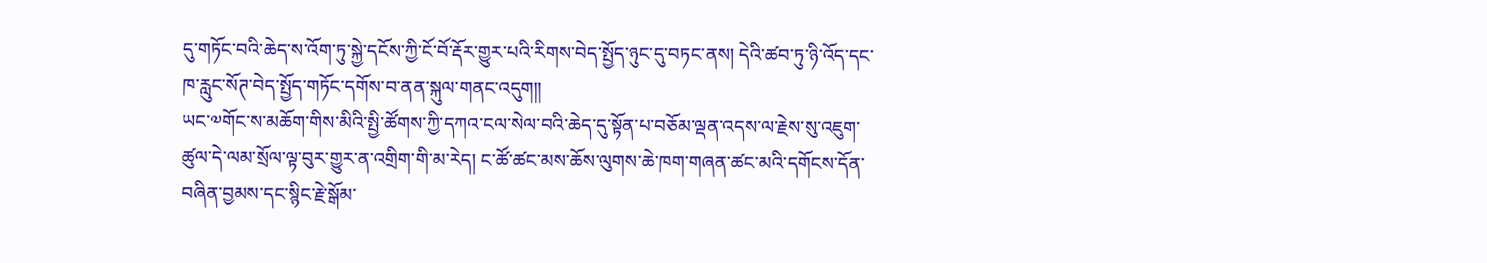དུ་གཏོང་བའི་ཆེད་ས་འོག་ཏུ་སྐྱེ་དངོས་ཀྱི་ངོ་བོ་རྡོར་གྱུར་པའི་རིགས་བེད་སྤྱོད་ཉུང་དུ་བཏང་ནས། དེའི་ཚབ་ཏུ་ཉི་འོད་དང་ཁ་རླུང་སོཊ་བེད་སྤྱོད་གཏོང་དགོས་བ་ནན་སྐུལ་གནང་འདུག༎
ཡང་༧གོང་ས་མཆོག་གིས་མིའི་སྤྱི་ཚོགས་ཀྱི་དཀའ་ངལ་སེལ་བའི་ཆེད་དུ་སྟོན་པ་བཅོམ་ལྡན་འདས་ལ་རྗེས་སུ་འཇུག་ཚུལ་དེ་ལམ་སྲོལ་ལྟ་བུར་གྱུར་ན་འགྲིག་གི་མ་རེད། ང་ཚོ་ཚང་མས་ཆོས་ལུགས་ཆེ་ཁག་གཞན་ཚང་མའི་དགོངས་དོན་བཞིན་བྱམས་དང་སྙིང་རྗེ་སྒོམ་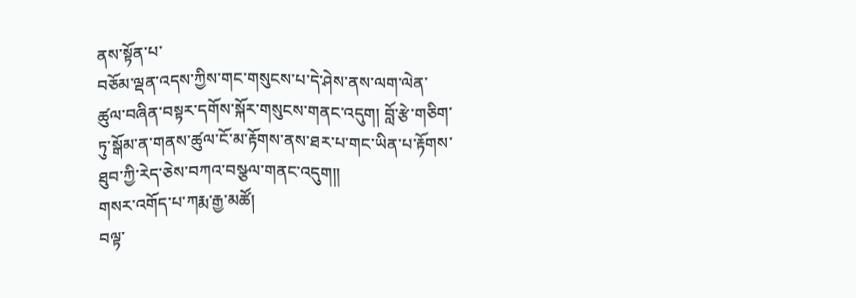ནས་སྟོན་པ་
བཅོམ་ལྡན་འདས་ཀྱིས་གང་གསུངས་པ་དེ་ཤེས་ནས་ལག་ལེན་ཚུལ་བཞིན་བསྟར་དགོས་སྐོར་གསུངས་གནང་འདུག། བློ་རྩེ་གཅིག་ཏུ་སྒོམ་ན་གནས་ཚུལ་ངོ་མ་རྟོགས་ནས་ཐར་པ་གང་ཡིན་པ་རྟོགས་ཐུབ་ཀྱི་རེད་ཅེས་བཀའ་བསྩལ་གནང་འདུག༎
གསར་འགོད་པ་ཀརྨ་རྒྱ་མཚོ།
བལྟ་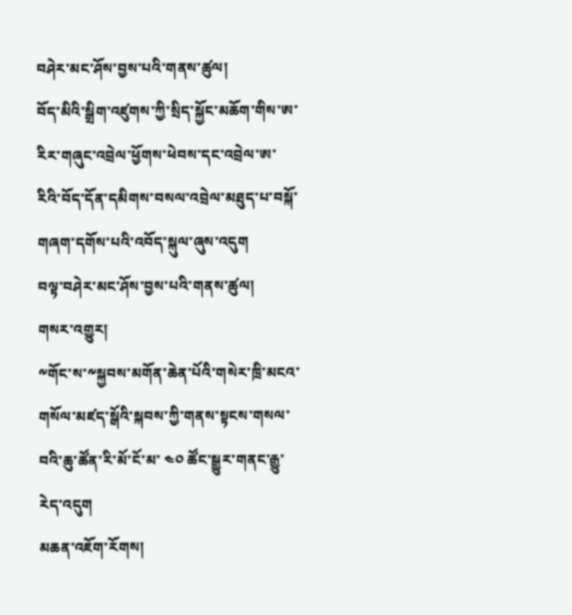བཤེར་མང་ཤོས་བྱས་པའི་གནས་ཚུལ།
བོད་མིའི་སྒྲིག་འཛུགས་ཀྱི་སྲིད་སྐྱོང་མཆོག་གིས་ཨ་རིར་གཞུང་འབྲེལ་ཕྱོགས་ཕེབས་དང་འབྲེལ་ཨ་རིའི་བོད་དོན་དམིགས་བསལ་འབྲེལ་མཐུད་པ་བསྐོ་གཞག་དགོས་པའི་འབོད་སྐུལ་ཞུས་འདུག
བལྟ་བཤེར་མང་ཤོས་བྱས་པའི་གནས་ཚུལ།
གསར་འགྱུར།
༸གོང་ས་༸སྐྱབས་མགོན་ཆེན་པོའི་གསེར་ཁྲི་མངའ་གསོལ་མཛད་སྒོའི་སྐབས་ཀྱི་གནས་སྟངས་གསལ་བའི་ཆུ་ཚོན་རི་མོ་ངོ་མ་ ༤༠ ཚོང་སྒྱུར་གནང་རྒྱུ་རེད་འདུག
མཆན་འཇོག་རོགས།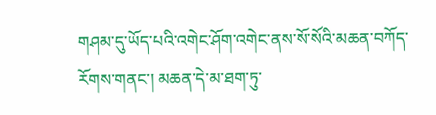གཤམ་དུ་ཡོད་པའི་འགེང་ཤོག་འགེང་ནས་སོ་སོའི་མཆན་བཀོད་རོགས་གནང་། མཆན་དེ་མ་ཐག་ཏུ་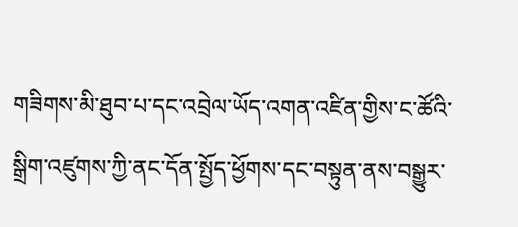གཟིགས་མི་ཐུབ་པ་དང་འབྲེལ་ཡོད་འགན་འཛིན་གྱིས་ང་ཚོའི་སྒྲིག་འཛུགས་ཀྱི་ནང་དོན་སྤྱོད་ཕྱོགས་དང་བསྟུན་ནས་བསྒྱུར་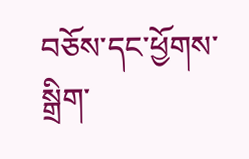བཅོས་དང་ཕྱོགས་སྒྲིག་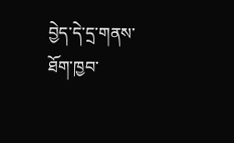བྱེད་དེ་དྲ་གནས་ཐོག་ཁྱབ་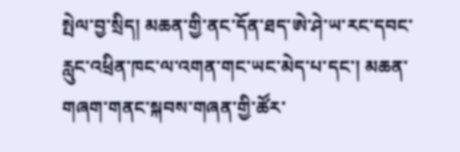སྤེལ་བྱ་སྲིད། མཆན་གྱི་ནང་དོན་ཐད་ཨེ་ཤེ་ཡ་རང་དབང་རླུང་འཕྲིན་ཁང་ལ་འགན་གང་ཡང་མེད་པ་དང་། མཆན་གཞག་གནང་སྐབས་གཞན་གྱི་ཚོར་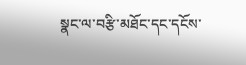སྣང་ལ་བརྩི་མཐོང་དང་དངོས་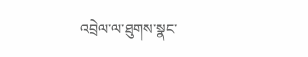འབྲེལ་ལ་ཐུགས་སྣང་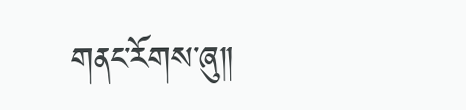གནང་རོགས་ཞུ༎